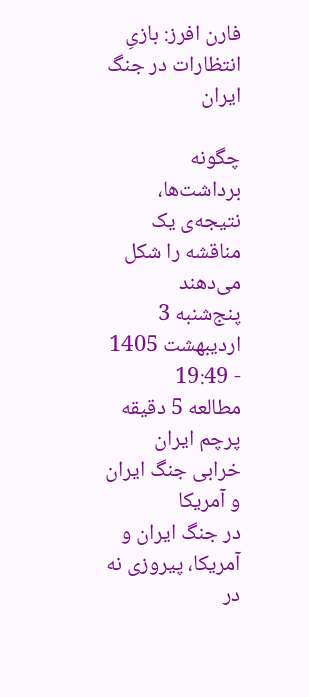فارن افرز: بازیِ انتظارات در جنگ ایران

چگونه برداشت‌ها، نتیجه‌ی یک مناقشه را شکل می‌دهند
پنج‌شنبه 3 اردیبهشت 1405 - 19:49
مطالعه 5 دقیقه
پرچم ایران خرابی جنگ ایران و آمریکا
در جنگ ایران و آمریکا، پیروزی نه در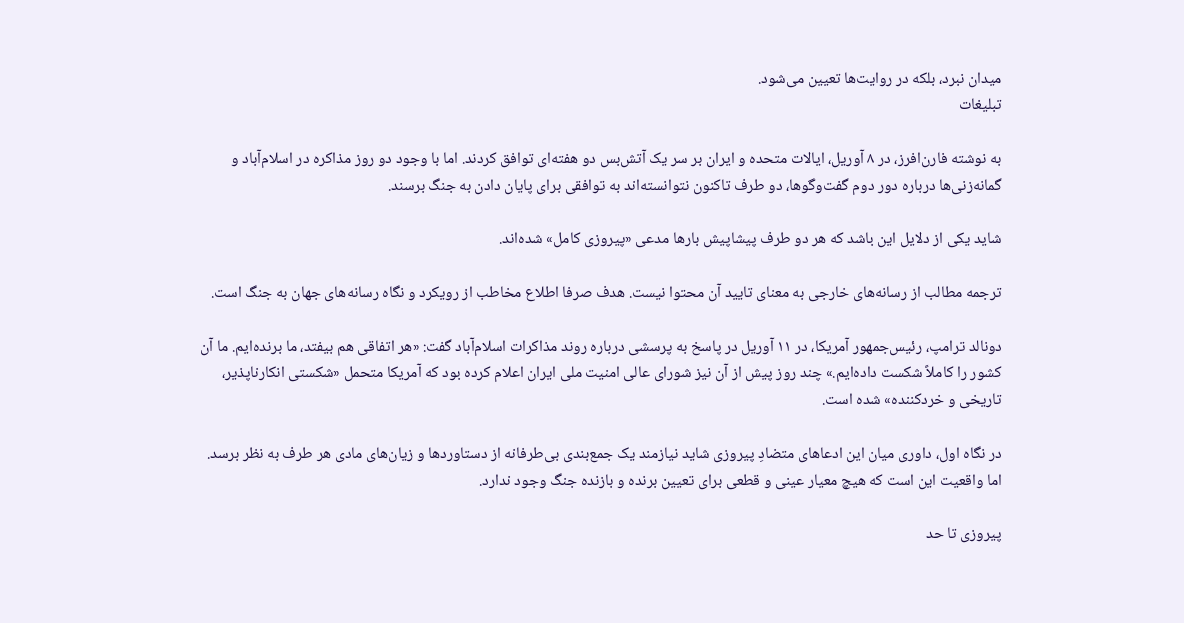میدان نبرد، بلکه در روایت‌ها تعیین می‌شود.
تبلیغات

به نوشته فارن‌افرز، در ۸ آوریل، ایالات متحده و ایران بر سر یک آتش‌بس دو هفته‌ای توافق کردند. اما با وجود دو روز مذاکره در اسلام‌آباد و گمانه‌زنی‌ها درباره دور دوم گفت‌وگوها، دو طرف تاکنون نتوانسته‌اند به توافقی برای پایان دادن به جنگ برسند.

شاید یکی از دلایل این باشد که هر دو طرف پیشاپیش بارها مدعی «پیروزی کامل» شده‌اند.

ترجمه مطالب از رسانه‌های خارجی به معنای تایید آن محتوا نیست. هدف صرفا اطلاع مخاطب از رویکرد و نگاه رسانه‌های جهان به جنگ است.

دونالد ترامپ، رئیس‌جمهور آمریکا، در ۱۱ آوریل در پاسخ به پرسشی درباره روند مذاکرات اسلام‌آباد گفت: «هر اتفاقی هم بیفتد، ما برنده‌ایم. ما آن کشور را کاملاً شکست داده‌ایم.» چند روز پیش از آن نیز شورای عالی امنیت ملی ایران اعلام کرده بود که آمریکا متحمل «شکستی انکارناپذیر، تاریخی و خردکننده» شده است.

در نگاه اول، داوری میان این ادعاهای متضادِ پیروزی شاید نیازمند یک جمع‌بندی بی‌طرفانه از دستاوردها و زیان‌های مادی هر طرف به نظر برسد. اما واقعیت این است که هیچ معیار عینی و قطعی برای تعیین برنده و بازنده جنگ وجود ندارد.

پیروزی تا حد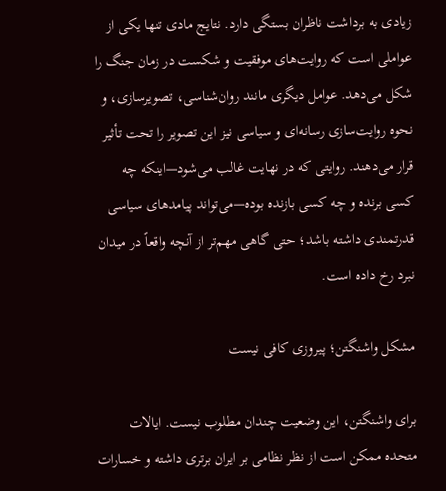زیادی به برداشت ناظران بستگی دارد. نتایج مادی تنها یکی از عواملی است که روایت‌های موفقیت و شکست در زمان جنگ را شکل می‌دهد. عوامل دیگری مانند روان‌شناسی، تصویرسازی، و نحوه روایت‌سازی رسانه‌ای و سیاسی نیز این تصویر را تحت تأثیر قرار می‌دهند. روایتی که در نهایت غالب می‌شود—اینکه چه کسی برنده و چه کسی بازنده بوده—می‌تواند پیامدهای سیاسی قدرتمندی داشته باشد؛ حتی گاهی مهم‌تر از آنچه واقعاً در میدان نبرد رخ داده است.

مشکل واشنگتن؛ پیروزی کافی نیست

برای واشنگتن، این وضعیت چندان مطلوب نیست. ایالات متحده ممکن است از نظر نظامی بر ایران برتری داشته و خسارات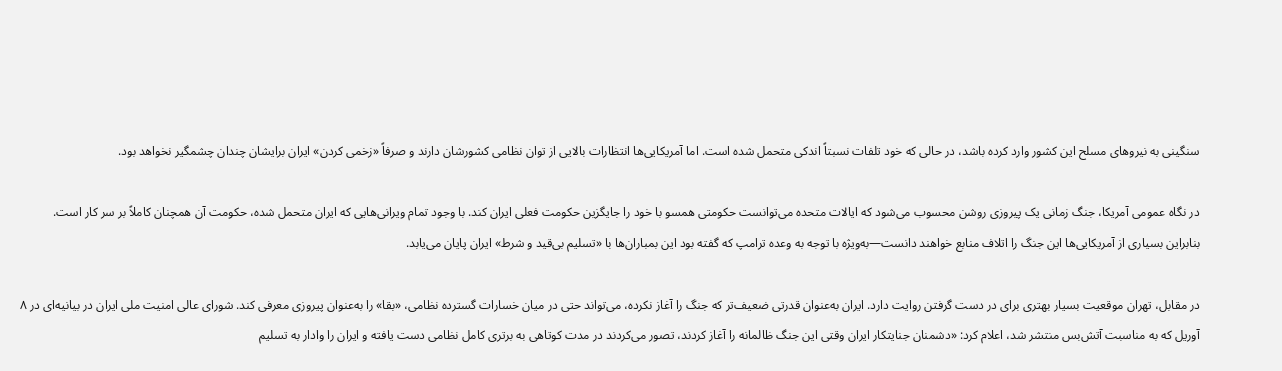سنگینی به نیروهای مسلح این کشور وارد کرده باشد، در حالی که خود تلفات نسبتاً اندکی متحمل شده است. اما آمریکایی‌ها انتظارات بالایی از توان نظامی کشورشان دارند و صرفاً «زخمی کردن» ایران برایشان چندان چشمگیر نخواهد بود.

در نگاه عمومی آمریکا، جنگ زمانی یک پیروزی روشن محسوب می‌شود که ایالات متحده می‌توانست حکومتی همسو با خود را جایگزین حکومت فعلی ایران کند. با وجود تمام ویرانی‌هایی که ایران متحمل شده، حکومت آن همچنان کاملاً بر سر کار است. بنابراین بسیاری از آمریکایی‌ها این جنگ را اتلاف منابع خواهند دانست—به‌ویژه با توجه به وعده ترامپ که گفته بود این بمباران‌ها با «تسلیم بی‌قید و شرط» ایران پایان می‌یابد.

در مقابل، تهران موقعیت بسیار بهتری برای در دست گرفتن روایت دارد. ایران به‌عنوان قدرتی ضعیف‌تر که جنگ را آغاز نکرده، می‌تواند حتی در میان خسارات گسترده نظامی، «بقا» را به‌عنوان پیروزی معرفی کند. شورای عالی امنیت ملی ایران در بیانیه‌ای در ۸ آوریل که به مناسبت آتش‌بس منتشر شد، اعلام کرد: «دشمنان جنایتکار ایران وقتی این جنگ ظالمانه را آغاز کردند، تصور می‌کردند در مدت کوتاهی به برتری کامل نظامی دست یافته و ایران را وادار به تسلیم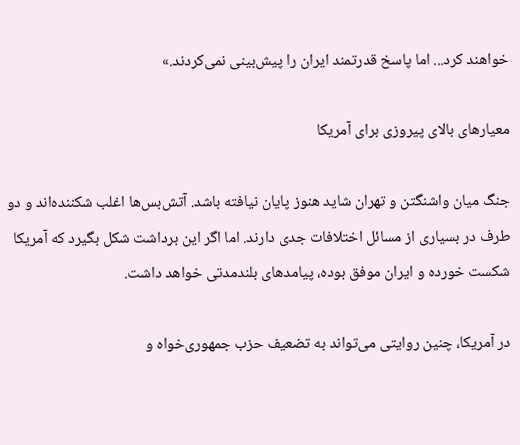خواهند کرد... اما پاسخ قدرتمند ایران را پیش‌بینی نمی‌کردند.»

معیارهای بالای پیروزی برای آمریکا

جنگ میان واشنگتن و تهران شاید هنوز پایان نیافته باشد. آتش‌بس‌ها اغلب شکننده‌اند و دو طرف در بسیاری از مسائل اختلافات جدی دارند. اما اگر این برداشت شکل بگیرد که آمریکا شکست خورده و ایران موفق بوده، پیامدهای بلندمدتی خواهد داشت.

در آمریکا، چنین روایتی می‌تواند به تضعیف حزب جمهوری‌خواه و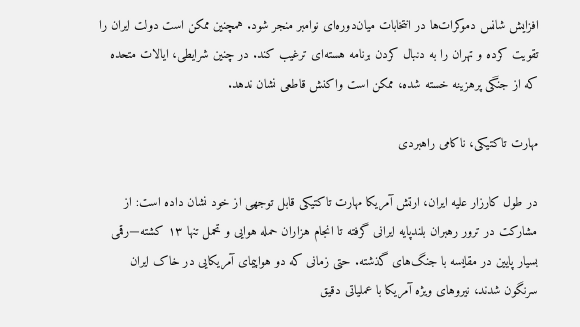افزایش شانس دموکرات‌ها در انتخابات میان‌دوره‌ای نوامبر منجر شود. همچنین ممکن است دولت ایران را تقویت کرده و تهران را به دنبال کردن برنامه هسته‌ای ترغیب کند. در چنین شرایطی، ایالات متحده که از جنگی پرهزینه خسته شده، ممکن است واکنش قاطعی نشان ندهد.

مهارت تاکتیکی، ناکامی راهبردی

در طول کارزار علیه ایران، ارتش آمریکا مهارت تاکتیکی قابل توجهی از خود نشان داده است: از مشارکت در ترور رهبران بلندپایه ایرانی گرفته تا انجام هزاران حمله هوایی و تحمل تنها ۱۳ کشته—رقمی بسیار پایین در مقایسه با جنگ‌های گذشته. حتی زمانی که دو هواپیمای آمریکایی در خاک ایران سرنگون شدند، نیروهای ویژه آمریکا با عملیاتی دقیق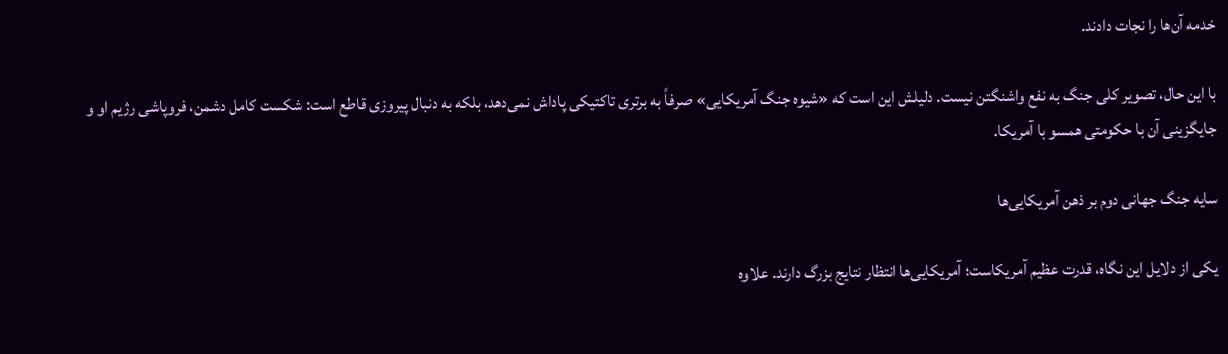خدمه آن‌ها را نجات دادند.

با این حال، تصویر کلی جنگ به نفع واشنگتن نیست. دلیلش این است که «شیوه جنگ آمریکایی» صرفاً به برتری تاکتیکی پاداش نمی‌دهد، بلکه به دنبال پیروزی قاطع است: شکست کامل دشمن، فروپاشی رژیم او و جایگزینی آن با حکومتی همسو با آمریکا.

سایه جنگ جهانی دوم بر ذهن آمریکایی‌ها

یکی از دلایل این نگاه، قدرت عظیم آمریکاست؛ آمریکایی‌ها انتظار نتایج بزرگ دارند. علاوه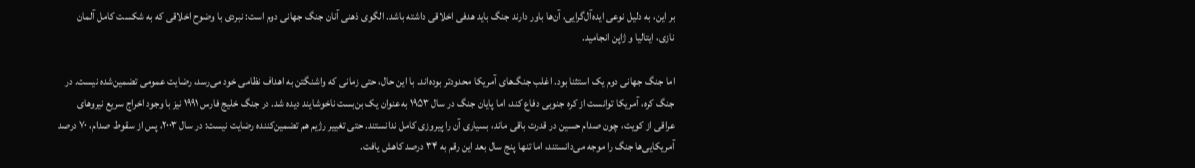بر این، به دلیل نوعی ایده‌آل‌گرایی، آن‌ها باور دارند جنگ باید هدفی اخلاقی داشته باشد. الگوی ذهنی آنان جنگ جهانی دوم است: نبردی با وضوح اخلاقی که به شکست کامل آلمان نازی، ایتالیا و ژاپن انجامید.

اما جنگ جهانی دوم یک استثنا بود. اغلب جنگ‌های آمریکا محدودتر بوده‌اند. با این حال، حتی زمانی که واشنگتن به اهداف نظامی خود می‌رسد، رضایت عمومی تضمین‌شده نیست. در جنگ کره، آمریکا توانست از کره جنوبی دفاع کند، اما پایان جنگ در سال ۱۹۵۳ به‌عنوان یک بن‌بست ناخوشایند دیده شد. در جنگ خلیج فارس ۱۹۹۱ نیز با وجود اخراج سریع نیروهای عراقی از کویت، چون صدام حسین در قدرت باقی ماند، بسیاری آن را پیروزی کامل ندانستند. حتی تغییر رژیم هم تضمین‌کننده رضایت نیست: در سال ۲۰۰۳، پس از سقوط صدام، ۷۰ درصد آمریکایی‌ها جنگ را موجه می‌دانستند، اما تنها پنج سال بعد این رقم به ۳۴ درصد کاهش یافت.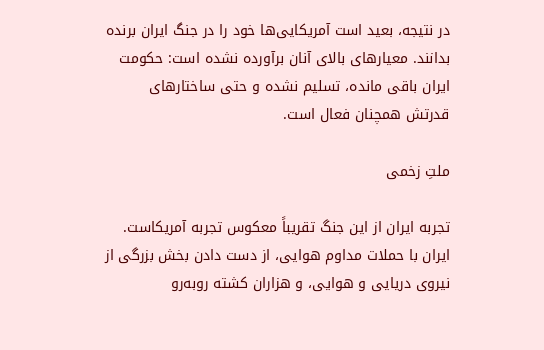در نتیجه، بعید است آمریکایی‌ها خود را در جنگ ایران برنده بدانند. معیارهای بالای آنان برآورده نشده است: حکومت ایران باقی مانده، تسلیم نشده و حتی ساختارهای قدرتش همچنان فعال است.

ملتِ زخمی

تجربه ایران از این جنگ تقریباً معکوس تجربه آمریکاست. ایران با حملات مداوم هوایی، از دست دادن بخش بزرگی از نیروی دریایی و هوایی، و هزاران کشته روبه‌رو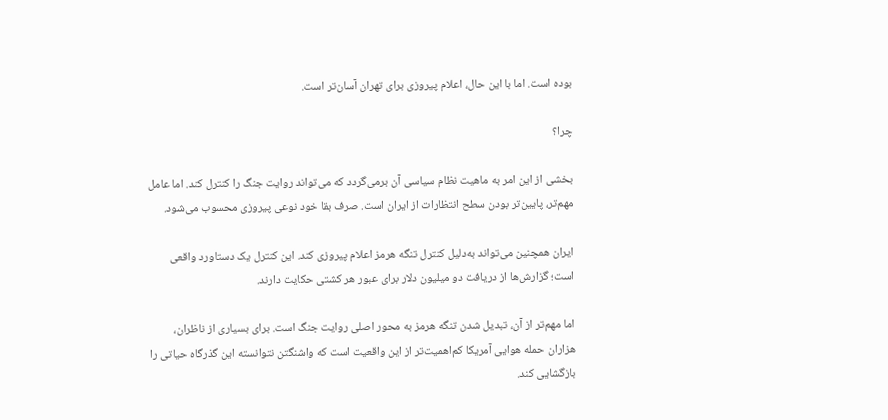بوده است. اما با این حال، اعلام پیروزی برای تهران آسان‌تر است.

چرا؟

بخشی از این امر به ماهیت نظام سیاسی آن برمی‌گردد که می‌تواند روایت جنگ را کنترل کند. اما عامل مهم‌تر، پایین‌تر بودن سطح انتظارات از ایران است. صرف بقا خود نوعی پیروزی محسوب می‌شود.

ایران همچنین می‌تواند به‌دلیل کنترل تنگه هرمز اعلام پیروزی کند. این کنترل یک دستاورد واقعی است؛ گزارش‌ها از دریافت دو میلیون دلار برای عبور هر کشتی حکایت دارند.

اما مهم‌تر از آن، تبدیل شدن تنگه هرمز به محور اصلی روایت جنگ است. برای بسیاری از ناظران، هزاران حمله هوایی آمریکا کم‌اهمیت‌تر از این واقعیت است که واشنگتن نتوانسته این گذرگاه حیاتی را بازگشایی کند.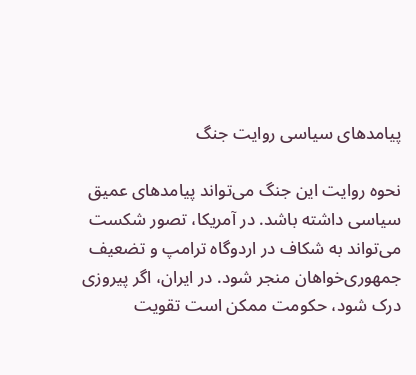پیامدهای سیاسی روایت جنگ

نحوه روایت این جنگ می‌تواند پیامدهای عمیق سیاسی داشته باشد. در آمریکا، تصور شکست می‌تواند به شکاف در اردوگاه ترامپ و تضعیف جمهوری‌خواهان منجر شود. در ایران، اگر پیروزی درک شود، حکومت ممکن است تقویت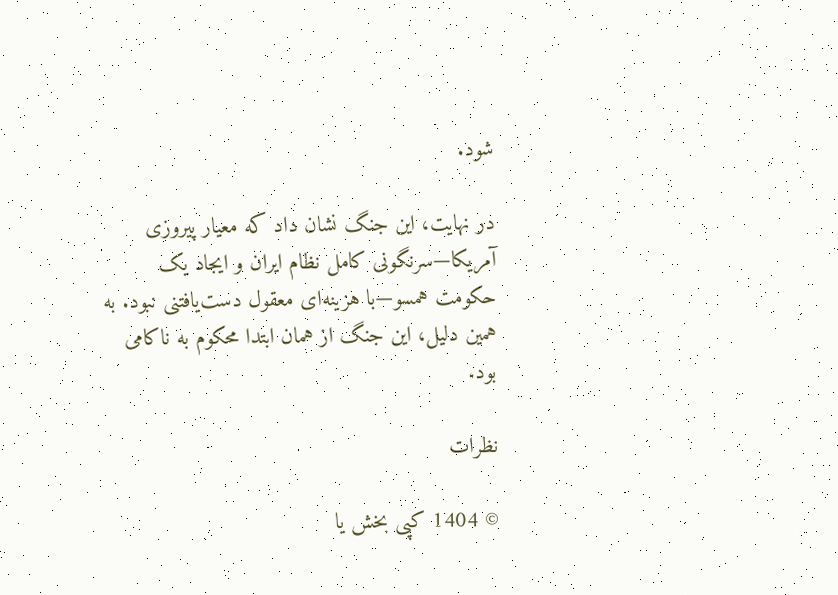شود.

در نهایت، این جنگ نشان داد که معیار پیروزی آمریکا—سرنگونی کامل نظام ایران و ایجاد یک حکومت همسو—با هزینه‌ای معقول دست‌یافتنی نبود. به همین دلیل، این جنگ از همان ابتدا محکوم به ناکامی بود.

نظرات

© 1404 کپی بخش یا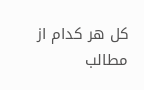کل هر کدام از مطالب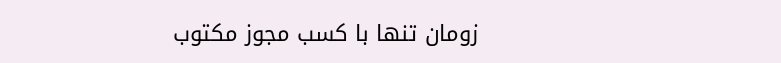زومان تنها با کسب مجوز مکتوب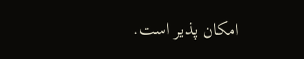امکان پذیر است.